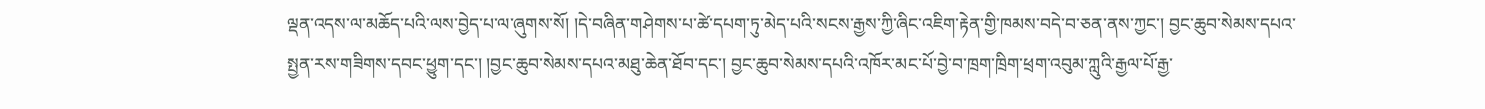ལྡན་འདས་ལ་མཆོད་པའི་ལས་བྱེད་པ་ལ་ཞུགས་སོ། །དེ་བཞིན་གཤེགས་པ་ཚེ་དཔག་ཏུ་མེད་པའི་སངས་རྒྱས་ཀྱི་ཞིང་འཇིག་རྟེན་གྱི་ཁམས་བདེ་བ་ཅན་ནས་ཀྱང་། བྱང་ཆུབ་སེམས་དཔའ་སྤྱན་རས་གཟིགས་དབང་ཕྱུག་དང་། །བྱང་ཆུབ་སེམས་དཔའ་མཐུ་ཆེན་ཐོབ་དང་། བྱང་ཆུབ་སེམས་དཔའི་འཁོར་མང་པོ་བྱེ་བ་ཁྲག་ཁྲིག་ཕྲག་འབུམ་ཀླུའི་རྒྱལ་པོ་རྒྱ་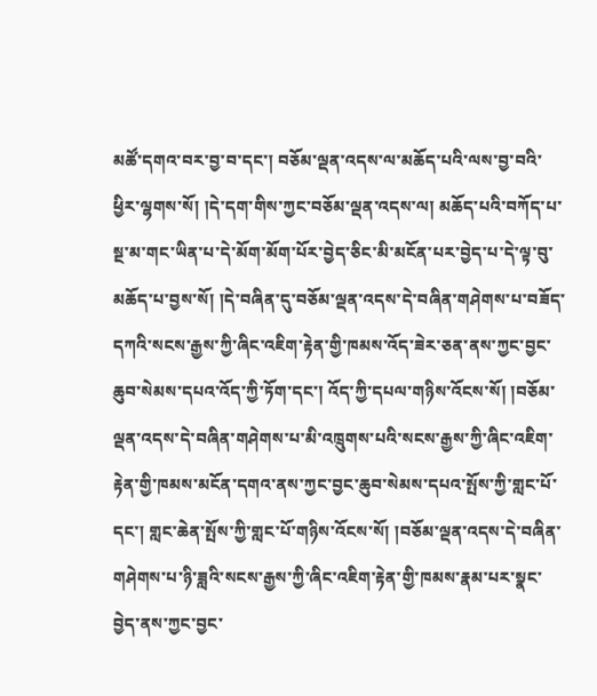མཚོ་དགའ་བར་བྱ་བ་དང་། བཅོམ་ལྡན་འདས་ལ་མཆོད་པའི་ལས་བྱ་བའི་ཕྱིར་ལྷགས་སོ། །དེ་དག་གིས་ཀྱང་བཅོམ་ལྡན་འདས་ལ། མཆོད་པའི་བཀོད་པ་སྔ་མ་གང་ཡིན་པ་དེ་མོག་མོག་པོར་བྱེད་ཅིང་མི་མངོན་པར་བྱེད་པ་དེ་ལྟ་བུ་མཆོད་པ་བྱས་སོ། །དེ་བཞིན་དུ་བཅོམ་ལྡན་འདས་དེ་བཞིན་གཤེགས་པ་བཟོད་དཀའི་སངས་རྒྱས་ཀྱི་ཞིང་འཇིག་རྟེན་གྱི་ཁམས་འོད་ཟེར་ཅན་ནས་ཀྱང་བྱང་ཆུབ་སེམས་དཔའ་འོད་ཀྱི་ཏོག་དང་། འོད་ཀྱི་དཔལ་གཉིས་འོངས་སོ། །བཅོམ་ལྡན་འདས་དེ་བཞིན་གཤེགས་པ་མི་འཁྲུགས་པའི་སངས་རྒྱས་ཀྱི་ཞིང་འཇིག་རྟེན་གྱི་ཁམས་མངོན་དགའ་ནས་ཀྱང་བྱང་ཆུབ་སེམས་དཔའ་སྤོས་ཀྱི་གླང་པོ་དང་། གླང་ཆེན་སྤོས་ཀྱི་གླང་པོ་གཉིས་འོངས་སོ། །བཅོམ་ལྡན་འདས་དེ་བཞིན་གཤེགས་པ་ཉི་ཟླའི་སངས་རྒྱས་ཀྱི་ཞིང་འཇིག་རྟེན་གྱི་ཁམས་རྣམ་པར་སྣང་བྱེད་ནས་ཀྱང་བྱང་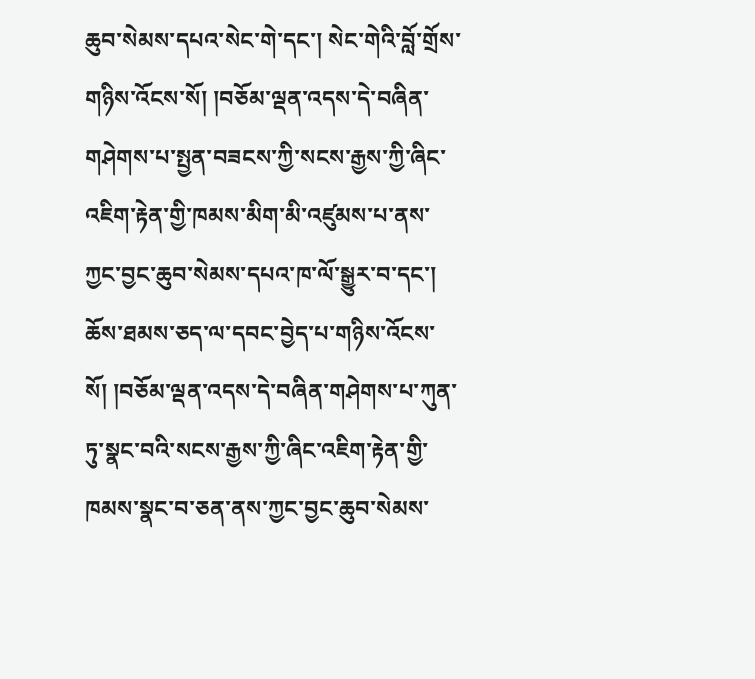ཆུབ་སེམས་དཔའ་སེང་གེ་དང་། སེང་གེའི་བློ་གྲོས་གཉིས་འོངས་སོ། །བཅོམ་ལྡན་འདས་དེ་བཞིན་གཤེགས་པ་སྤྱན་བཟངས་ཀྱི་སངས་རྒྱས་ཀྱི་ཞིང་འཇིག་རྟེན་གྱི་ཁམས་མིག་མི་འཛུམས་པ་ནས་ཀྱང་བྱང་ཆུབ་སེམས་དཔའ་ཁ་ལོ་སྒྱུར་བ་དང་། ཆོས་ཐམས་ཅད་ལ་དབང་བྱེད་པ་གཉིས་འོངས་སོ། །བཅོམ་ལྡན་འདས་དེ་བཞིན་གཤེགས་པ་ཀུན་ཏུ་སྣང་བའི་སངས་རྒྱས་ཀྱི་ཞིང་འཇིག་རྟེན་གྱི་ཁམས་སྣང་བ་ཅན་ནས་ཀྱང་བྱང་ཆུབ་སེམས་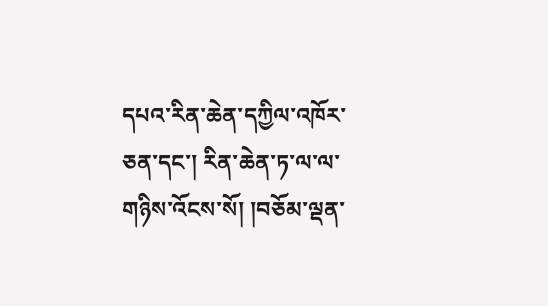དཔའ་རིན་ཆེན་དཀྱིལ་འཁོར་ཅན་དང་། རིན་ཆེན་ཏ་ལ་ལ་གཉིས་འོངས་སོ། །བཅོམ་ལྡན་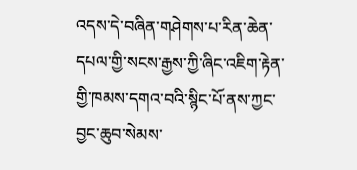འདས་དེ་བཞིན་གཤེགས་པ་རིན་ཆེན་དཔལ་གྱི་སངས་རྒྱས་ཀྱི་ཞིང་འཇིག་རྟེན་གྱི་ཁམས་དགའ་བའི་སྙིང་པོ་ནས་ཀྱང་བྱང་ཆུབ་སེམས་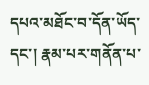དཔའ་མཐོང་བ་དོན་ཡོད་དང་། རྣམ་པར་གནོན་པ་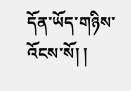དོན་ཡོད་གཉིས་འོངས་སོ། །